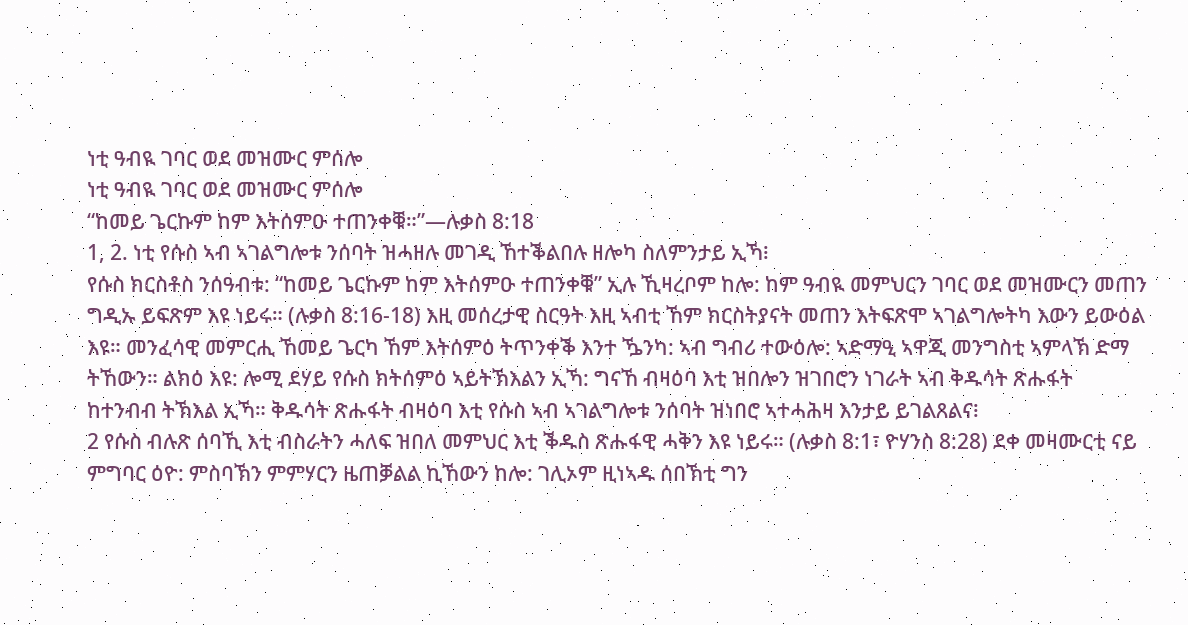ነቲ ዓብዪ ገባር ወደ መዝሙር ምሰሎ
ነቲ ዓብዪ ገባር ወደ መዝሙር ምሰሎ
“ከመይ ጌርኩም ከም እትሰምዑ ተጠንቀቑ።”—ሉቃስ 8:18
1, 2. ነቲ የሱስ ኣብ ኣገልግሎቱ ንሰባት ዝሓዘሉ መገዲ ኸተቕልበሉ ዘሎካ ስለምንታይ ኢኻ፧
የሱስ ክርስቶስ ንሰዓብቱ: “ከመይ ጌርኩም ከም እትሰምዑ ተጠንቀቑ” ኢሉ ኺዛረቦም ከሎ: ከም ዓብዪ መምህርን ገባር ወደ መዝሙርን መጠን ግዲኡ ይፍጽም እዩ ነይሩ። (ሉቃስ 8:16-18) እዚ መሰረታዊ ስርዓት እዚ ኣብቲ ኸም ክርስትያናት መጠን እትፍጽሞ ኣገልግሎትካ እውን ይውዕል እዩ። መንፈሳዊ መምርሒ ኸመይ ጌርካ ኸም እትሰምዕ ትጥንቀቕ እንተ ዄንካ: ኣብ ግብሪ ተውዕሎ: ኣድማዒ ኣዋጂ መንግስቲ ኣምላኽ ድማ ትኸውን። ልክዕ እዩ: ሎሚ ደሃይ የሱስ ክትሰምዕ ኣይትኽእልን ኢኻ: ግናኸ ብዛዕባ እቲ ዝበሎን ዝገበሮን ነገራት ኣብ ቅዱሳት ጽሑፋት ከተንብብ ትኽእል ኢኻ። ቅዱሳት ጽሑፋት ብዛዕባ እቲ የሱስ ኣብ ኣገልግሎቱ ንሰባት ዝነበሮ ኣተሓሕዛ እንታይ ይገልጸልና፧
2 የሱስ ብሉጽ ሰባኺ እቲ ብስራትን ሓለፍ ዝበለ መምህር እቲ ቕዱስ ጽሑፋዊ ሓቅን እዩ ነይሩ። (ሉቃስ 8:1፣ ዮሃንስ 8:28) ደቀ መዛሙርቲ ናይ ምግባር ዕዮ: ምስባኽን ምምሃርን ዜጠቓልል ኪኸውን ከሎ: ገሊኦም ዚነኣዱ ሰበኽቲ ግን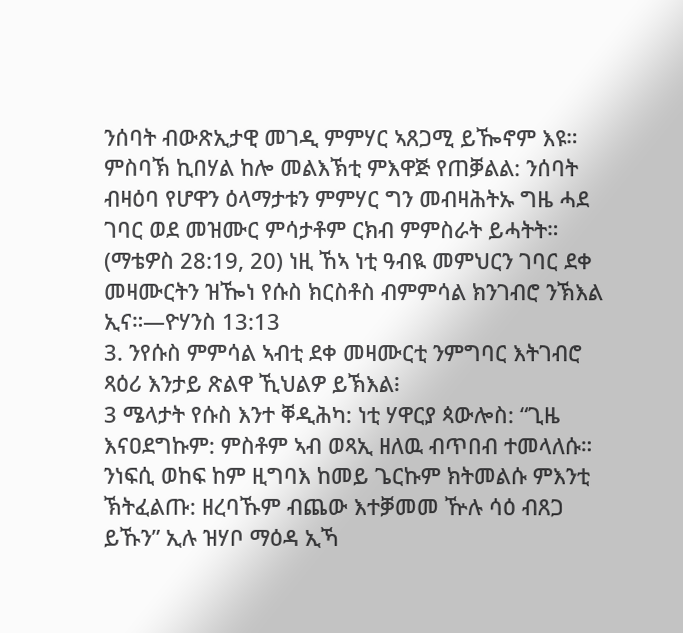ንሰባት ብውጽኢታዊ መገዲ ምምሃር ኣጸጋሚ ይዀኖም እዩ። ምስባኽ ኪበሃል ከሎ መልእኽቲ ምእዋጅ የጠቓልል: ንሰባት ብዛዕባ የሆዋን ዕላማታቱን ምምሃር ግን መብዛሕትኡ ግዜ ሓደ ገባር ወደ መዝሙር ምሳታቶም ርክብ ምምስራት ይሓትት። (ማቴዎስ 28:19, 20) ነዚ ኸኣ ነቲ ዓብዪ መምህርን ገባር ደቀ መዛሙርትን ዝዀነ የሱስ ክርስቶስ ብምምሳል ክንገብሮ ንኽእል ኢና።—ዮሃንስ 13:13
3. ንየሱስ ምምሳል ኣብቲ ደቀ መዛሙርቲ ንምግባር እትገብሮ ጻዕሪ እንታይ ጽልዋ ኺህልዎ ይኽእል፧
3 ሜላታት የሱስ እንተ ቐዲሕካ: ነቲ ሃዋርያ ጳውሎስ: “ጊዜ እናዐደግኩም: ምስቶም ኣብ ወጻኢ ዘለዉ ብጥበብ ተመላለሱ። ንነፍሲ ወከፍ ከም ዚግባእ ከመይ ጌርኩም ክትመልሱ ምእንቲ ኽትፈልጡ: ዘረባኹም ብጨው እተቓመመ ዅሉ ሳዕ ብጸጋ ይኹን” ኢሉ ዝሃቦ ማዕዳ ኢኻ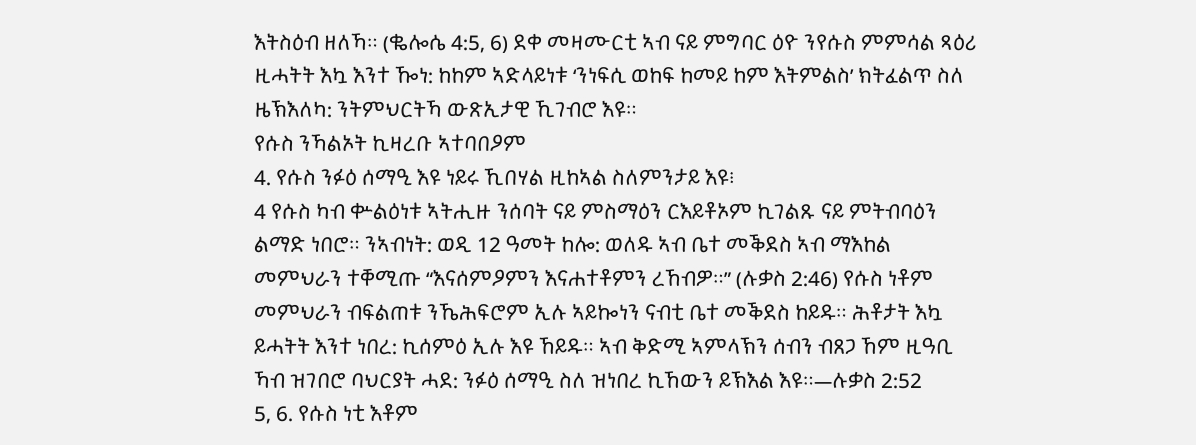እትስዕብ ዘለኻ። (ቈሎሴ 4:5, 6) ደቀ መዛሙርቲ ኣብ ናይ ምግባር ዕዮ ንየሱስ ምምሳል ጻዕሪ ዚሓትት እኳ እንተ ዀነ: ከከም ኣድላይነቱ ‘ንነፍሲ ወከፍ ከመይ ከም እትምልስ’ ክትፈልጥ ስለ ዜኽእለካ: ንትምህርትኻ ውጽኢታዊ ኺገብሮ እዩ።
የሱስ ንኻልኦት ኪዛረቡ ኣተባበዖም
4. የሱስ ንፉዕ ሰማዒ እዩ ነይሩ ኺበሃል ዚከኣል ስለምንታይ እዩ፧
4 የሱስ ካብ ቍልዕነቱ ኣትሒዙ ንሰባት ናይ ምስማዕን ርእይቶኦም ኪገልጹ ናይ ምትብባዕን ልማድ ነበሮ። ንኣብነት: ወዲ 12 ዓመት ከሎ: ወለዱ ኣብ ቤተ መቕደስ ኣብ ማእከል መምህራን ተቐሚጡ “እናሰምዖምን እናሐተቶምን ረኸብዎ።” (ሉቃስ 2:46) የሱስ ነቶም መምህራን ብፍልጠቱ ንኼሕፍሮም ኢሉ ኣይኰነን ናብቲ ቤተ መቕደስ ከይዱ። ሕቶታት እኳ ይሓትት እንተ ነበረ: ኪሰምዕ ኢሉ እዩ ኸይዱ። ኣብ ቅድሚ ኣምላኽን ሰብን ብጸጋ ኸም ዚዓቢ ኻብ ዝገበሮ ባህርያት ሓደ: ንፉዕ ሰማዒ ስለ ዝነበረ ኪኸውን ይኽእል እዩ።—ሉቃስ 2:52
5, 6. የሱስ ነቲ እቶም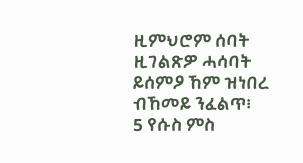ዚምህሮም ሰባት ዚገልጽዎ ሓሳባት ይሰምዖ ኸም ዝነበረ ብኸመይ ንፈልጥ፧
5 የሱስ ምስ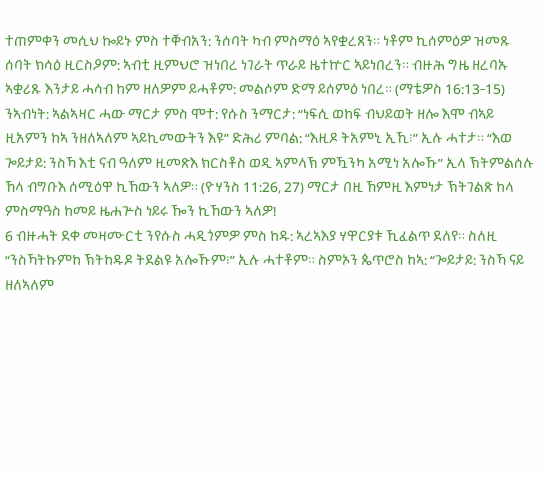ተጠምቀን መሲህ ኰይኑ ምስ ተቐብአን: ንሰባት ካብ ምስማዕ ኣየቋረጸን። ነቶም ኪሰምዕዎ ዝመጹ ሰባት ክሳዕ ዚርስዖም: ኣብቲ ዚምህሮ ዝነበረ ነገራት ጥራይ ዜተኵር ኣይነበረን። ብዙሕ ግዜ ዘረባኡ ኣቋሪጹ እንታይ ሓሳብ ከም ዘለዎም ይሓቶም: መልሶም ድማ ይሰምዕ ነበረ። (ማቴዎስ 16:13-15) ንኣብነት: ኣልኣዛር ሓው ማርታ ምስ ሞተ: የሱስ ንማርታ: “ነፍሲ ወከፍ ብህይወት ዘሎ እሞ ብኣይ ዚአምን ከኣ ንዘለኣለም ኣይኪመውትን እዩ” ድሕሪ ምባል: “እዚዶ ትአምኒ ኢኺ፧” ኢሉ ሓተታ። “እወ ጐይታይ: ንስኻ እቲ ናብ ዓለም ዚመጽእ ክርስቶስ ወዲ ኣምላኽ ምዃንካ አሚነ አሎኹ” ኢላ ኽትምልሰሉ ኸላ ብግቡእ ሰሚዕዋ ኪኸውን ኣለዎ። (ዮሃንስ 11:26, 27) ማርታ በዚ ኸምዚ እምነታ ኽትገልጽ ከላ ምስማዓስ ከመይ ዜሐጕስ ነይሩ ዀን ኪኸውን ኣለዎ!
6 ብዙሓት ደቀ መዛሙርቲ ንየሱስ ሓዲጎምዎ ምስ ከዱ: ኣረኣእያ ሃዋርያቱ ኺፈልጥ ደለየ። ስለዚ “ንስኻትኩምከ ኽትከዱዶ ትደልዩ አሎኹም፧” ኢሉ ሓተቶም። ስምኦን ጴጥሮስ ከኣ: “ጐይታይ: ንስኻ ናይ ዘለኣለም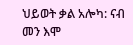ህይወት ቃል አሎካ: ናብ መን እሞ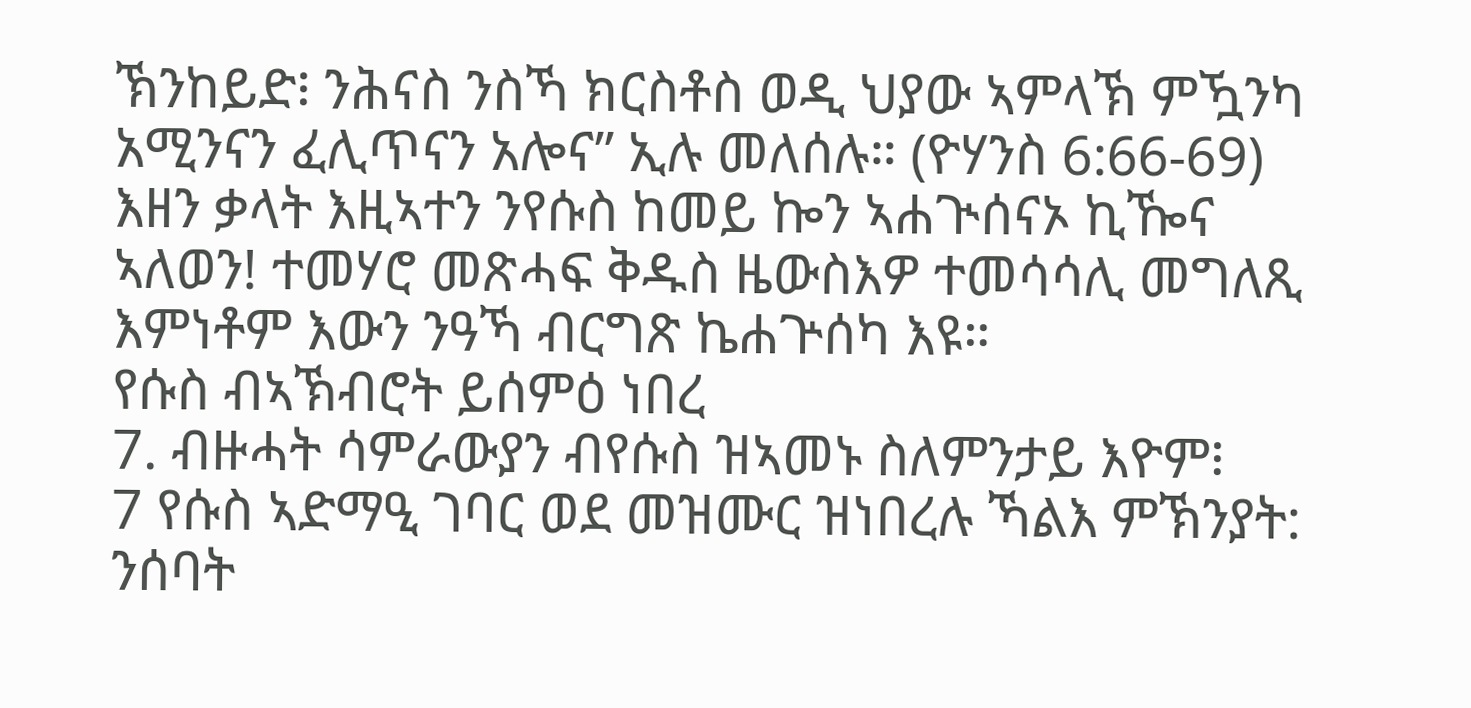ኽንከይድ፧ ንሕናስ ንስኻ ክርስቶስ ወዲ ህያው ኣምላኽ ምዃንካ አሚንናን ፈሊጥናን አሎና” ኢሉ መለሰሉ። (ዮሃንስ 6:66-69) እዘን ቃላት እዚኣተን ንየሱስ ከመይ ኰን ኣሐጒሰናኦ ኪዀና ኣለወን! ተመሃሮ መጽሓፍ ቅዱስ ዜውስእዎ ተመሳሳሊ መግለጺ እምነቶም እውን ንዓኻ ብርግጽ ኬሐጕሰካ እዩ።
የሱስ ብኣኽብሮት ይሰምዕ ነበረ
7. ብዙሓት ሳምራውያን ብየሱስ ዝኣመኑ ስለምንታይ እዮም፧
7 የሱስ ኣድማዒ ገባር ወደ መዝሙር ዝነበረሉ ኻልእ ምኽንያት: ንሰባት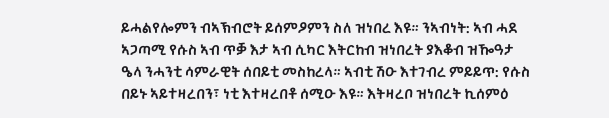ይሓልየሎምን ብኣኽብሮት ይሰምዖምን ስለ ዝነበረ እዩ። ንኣብነት: ኣብ ሓደ ኣጋጣሚ የሱስ ኣብ ጥቓ እታ ኣብ ሲካር እትርከብ ዝነበረት ያእቆብ ዝዀዓታ ዔላ ንሓንቲ ሳምራዊት ሰበይቲ መስከረላ። ኣብቲ ሽዑ እተገብረ ምይይጥ: የሱስ በይኑ ኣይተዛረበን፣ ነቲ እተዛረበቶ ሰሚዑ እዩ። እትዛረቦ ዝነበረት ኪሰምዕ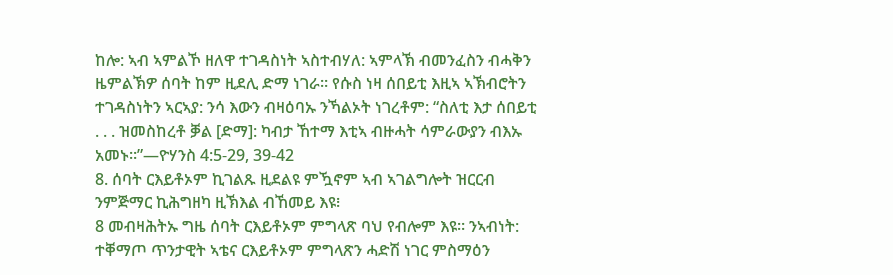ከሎ: ኣብ ኣምልኾ ዘለዋ ተገዳስነት ኣስተብሃለ: ኣምላኽ ብመንፈስን ብሓቅን ዜምልኽዎ ሰባት ከም ዚደሊ ድማ ነገራ። የሱስ ነዛ ሰበይቲ እዚኣ ኣኽብሮትን ተገዳስነትን ኣርኣያ: ንሳ እውን ብዛዕባኡ ንኻልኦት ነገረቶም: “ስለቲ እታ ሰበይቲ . . . ዝመስከረቶ ቓል [ድማ]: ካብታ ኸተማ እቲኣ ብዙሓት ሳምራውያን ብእኡ አመኑ።”—ዮሃንስ 4:5-29, 39-42
8. ሰባት ርእይቶኦም ኪገልጹ ዚደልዩ ምዃኖም ኣብ ኣገልግሎት ዝርርብ ንምጅማር ኪሕግዘካ ዚኽእል ብኸመይ እዩ፧
8 መብዛሕትኡ ግዜ ሰባት ርእይቶኦም ምግላጽ ባህ የብሎም እዩ። ንኣብነት: ተቐማጦ ጥንታዊት ኣቴና ርእይቶኦም ምግላጽን ሓድሽ ነገር ምስማዕን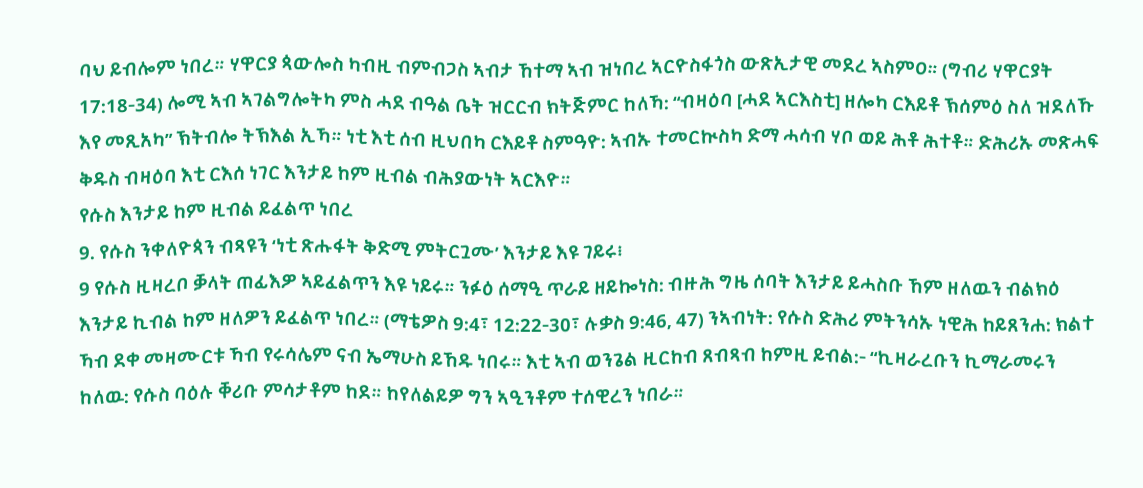ባህ ይብሎም ነበረ። ሃዋርያ ጳውሎስ ካብዚ ብምብጋስ ኣብታ ኸተማ ኣብ ዝነበረ ኣርዮስፋጎስ ውጽኢታዊ መደረ ኣስምዐ። (ግብሪ ሃዋርያት 17:18-34) ሎሚ ኣብ ኣገልግሎትካ ምስ ሓደ ብዓል ቤት ዝርርብ ክትጅምር ከለኻ: “ብዛዕባ [ሓደ ኣርእስቲ] ዘሎካ ርእይቶ ኽሰምዕ ስለ ዝደለኹ እየ መጺአካ” ኽትብሎ ትኽእል ኢኻ። ነቲ እቲ ሰብ ዚህበካ ርእይቶ ስምዓዮ: ኣብኡ ተመርኲስካ ድማ ሓሳብ ሃቦ ወይ ሕቶ ሕተቶ። ድሕሪኡ መጽሓፍ ቅዱስ ብዛዕባ እቲ ርእሰ ነገር እንታይ ከም ዚብል ብሕያውነት ኣርእዮ።
የሱስ እንታይ ከም ዚብል ይፈልጥ ነበረ
9. የሱስ ንቀለዮጳን ብጻዩን ‘ነቲ ጽሑፋት ቅድሚ ምትርጓሙ’ እንታይ እዩ ገይሩ፧
9 የሱስ ዚዛረቦ ቓላት ጠፊእዎ ኣይፈልጥን እዩ ነይሩ። ንፉዕ ሰማዒ ጥራይ ዘይኰነስ: ብዙሕ ግዜ ሰባት እንታይ ይሓስቡ ኸም ዘለዉን ብልክዕ እንታይ ኪብል ከም ዘለዎን ይፈልጥ ነበረ። (ማቴዎስ 9:4፣ 12:22-30፣ ሉቃስ 9:46, 47) ንኣብነት: የሱስ ድሕሪ ምትንሳኡ ነዊሕ ከይጸንሐ: ክልተ ኻብ ደቀ መዛሙርቱ ኻብ የሩሳሌም ናብ ኤማሁስ ይኸዱ ነበሩ። እቲ ኣብ ወንጌል ዚርከብ ጸብጻብ ከምዚ ይብል:- “ኪዛራረቡን ኪማራመሩን ከለዉ: የሱስ ባዕሉ ቐሪቡ ምሳታቶም ከደ። ከየለልይዎ ግን ኣዒንቶም ተሰዊረን ነበራ።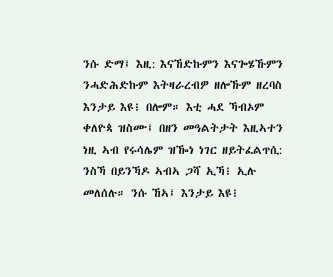ንሱ ድማ፤ እዚ: እናኸድኩምን እናጐሄኹምን ንሓድሕድኩም እትዛራረብዎ ዘሎኹም ዘረባስ እንታይ እዩ፧ በሎም። እቲ ሓደ ኻብኦም ቀለዮጳ ዝስሙ፤ በዘን መዓልትታት እዚኣተን ነዚ ኣብ የሩሳሌም ዝዀነ ነገር ዘይትፈልጥሲ: ንስኻ በይንኻዶ ኣብኣ ጋሻ ኢኻ፧ ኢሉ መለሰሉ። ንሱ ኸኣ፤ እንታይ እዩ፧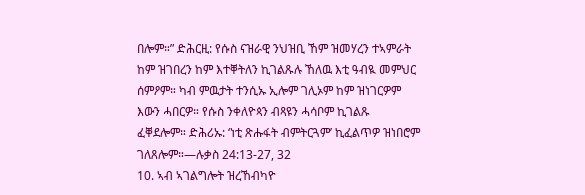በሎም።” ድሕርዚ: የሱስ ናዝራዊ ንህዝቢ ኸም ዝመሃረን ተኣምራት ከም ዝገበረን ከም እተቐትለን ኪገልጹሉ ኸለዉ እቲ ዓብዪ መምህር ሰምዖም። ካብ ምዉታት ተንሲኡ ኢሎም ገሊኦም ከም ዝነገርዎም እውን ሓበርዎ። የሱስ ንቀለዮጳን ብጻዩን ሓሳቦም ኪገልጹ ፈቐደሎም። ድሕሪኡ: ‘ነቲ ጽሑፋት ብምትርጓም’ ኪፈልጥዎ ዝነበሮም ገለጸሎም።—ሉቃስ 24:13-27, 32
10. ኣብ ኣገልግሎት ዝረኸብካዮ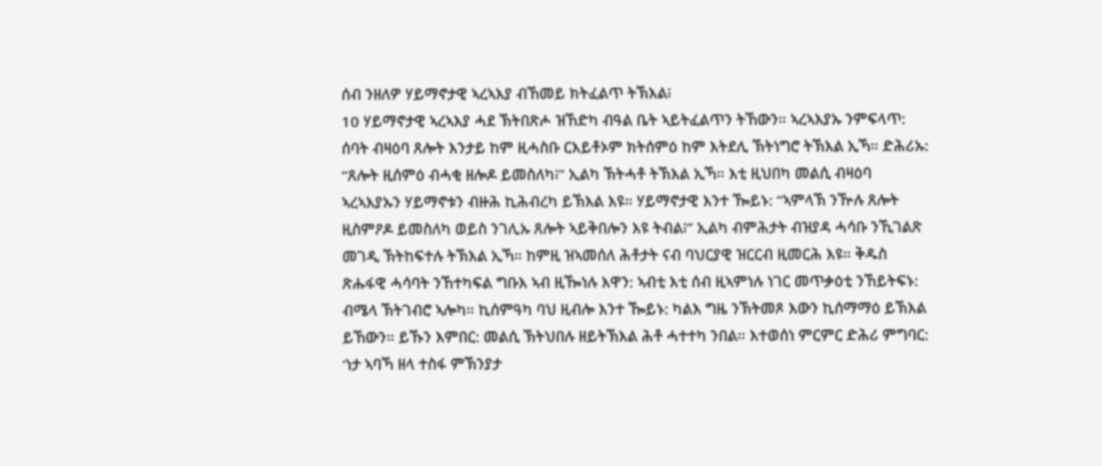ሰብ ንዘለዎ ሃይማኖታዊ ኣረኣእያ ብኸመይ ክትፈልጥ ትኽእል፧
10 ሃይማኖታዊ ኣረኣእያ ሓደ ኽትበጽሖ ዝኸድካ ብዓል ቤት ኣይትፈልጥን ትኸውን። ኣረኣእያኡ ንምፍላጥ: ሰባት ብዛዕባ ጸሎት እንታይ ከም ዚሓስቡ ርእይቶኦም ክትሰምዕ ከም እትደሊ ኽትነግሮ ትኽእል ኢኻ። ድሕሪኡ: “ጸሎት ዚሰምዕ ብሓቂ ዘሎዶ ይመስለካ፧” ኢልካ ኽትሓቶ ትኽእል ኢኻ። እቲ ዚህበካ መልሲ ብዛዕባ ኣረኣእያኡን ሃይማኖቱን ብዙሕ ኪሕብረካ ይኽእል እዩ። ሃይማኖታዊ እንተ ዀይኑ: “ኣምላኽ ንዅሉ ጸሎት ዚስምዖዶ ይመስለካ ወይስ ንገሊኡ ጸሎት ኣይቅበሎን እዩ ትብል፧” ኢልካ ብምሕታት ብዝያዳ ሓሳቡ ንኺገልጽ መገዲ ኽትከፍተሉ ትኽእል ኢኻ። ከምዚ ዝኣመሰለ ሕቶታት ናብ ባህርያዊ ዝርርብ ዚመርሕ እዩ። ቅዱስ ጽሑፋዊ ሓሳባት ንኸተካፍል ግቡእ ኣብ ዚዀነሉ እዋን: ኣብቲ እቲ ሰብ ዚኣምነሉ ነገር መጥቃዕቲ ንኸይትፍኑ: ብሜላ ኽትገብሮ ኣሎካ። ኪሰምዓካ ባህ ዚብሎ እንተ ዀይኑ: ካልእ ግዜ ንኽትመጾ እውን ኪሰማማዕ ይኽእል ይኸውን። ይኹን እምበር: መልሲ ኽትህበሉ ዘይትኽእል ሕቶ ሓተተካ ንበል። እተወሰነ ምርምር ድሕሪ ምግባር: ‘ነታ ኣባኻ ዘላ ተስፋ ምኽንያታ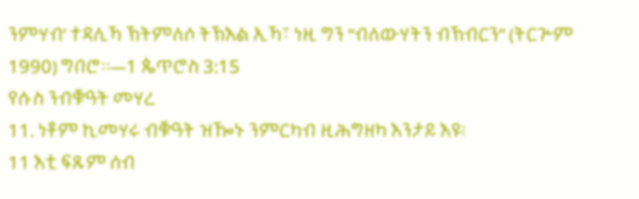ንምሃብ’ ተዳሊኻ ኽትምለሶ ትኽእል ኢኻ፣ ነዚ ግን “ብለውሃትን ብኽብርን” (ትርጕም 1990) ግበሮ።—1 ጴጥሮስ 3:15
የሱስ ንብቑዓት መሃረ
11. ነቶም ኪመሃሩ ብቑዓት ዝዀኑ ንምርካብ ዚሕግዘካ እንታይ እዩ፧
11 እቲ ፍጹም ሰብ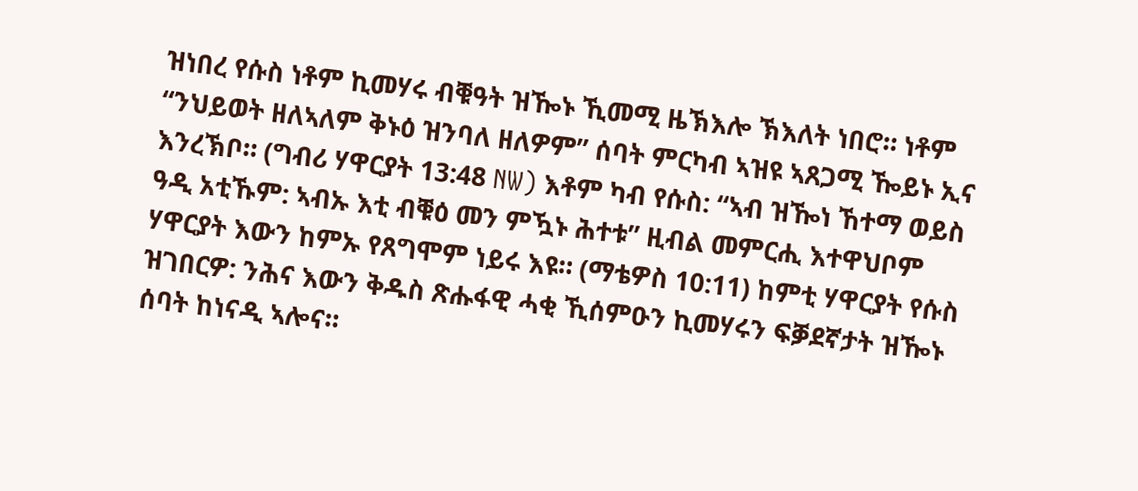ዝነበረ የሱስ ነቶም ኪመሃሩ ብቑዓት ዝዀኑ ኺመሚ ዜኽእሎ ኽእለት ነበሮ። ነቶም “ንህይወት ዘለኣለም ቅኑዕ ዝንባለ ዘለዎም” ሰባት ምርካብ ኣዝዩ ኣጸጋሚ ዀይኑ ኢና እንረኽቦ። (ግብሪ ሃዋርያት 13:48 NW) እቶም ካብ የሱስ: “ኣብ ዝዀነ ኸተማ ወይስ ዓዲ አቲኹም: ኣብኡ እቲ ብቑዕ መን ምዃኑ ሕተቱ” ዚብል መምርሒ እተዋህቦም ሃዋርያት እውን ከምኡ የጸግሞም ነይሩ እዩ። (ማቴዎስ 10:11) ከምቲ ሃዋርያት የሱስ ዝገበርዎ: ንሕና እውን ቅዱስ ጽሑፋዊ ሓቂ ኺሰምዑን ኪመሃሩን ፍቓደኛታት ዝዀኑ ሰባት ከነናዲ ኣሎና።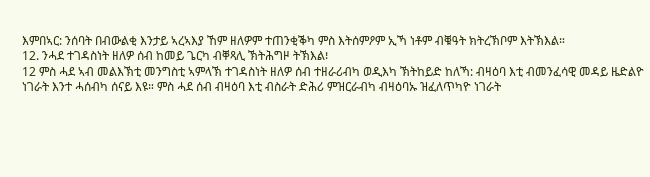እምበኣር: ንሰባት በብውልቂ እንታይ ኣረኣእያ ኸም ዘለዎም ተጠንቂቕካ ምስ እትሰምዖም ኢኻ ነቶም ብቑዓት ክትረኽቦም እትኽእል።
12. ንሓደ ተገዳስነት ዘለዎ ሰብ ከመይ ጌርካ ብቐጻሊ ኽትሕግዞ ትኽእል፧
12 ምስ ሓደ ኣብ መልእኽቲ መንግስቲ ኣምላኽ ተገዳስነት ዘለዎ ሰብ ተዘራሪብካ ወዲእካ ኽትከይድ ከለኻ: ብዛዕባ እቲ ብመንፈሳዊ መዳይ ዜድልዮ ነገራት እንተ ሓሰብካ ሰናይ እዩ። ምስ ሓደ ሰብ ብዛዕባ እቲ ብስራት ድሕሪ ምዝርራብካ ብዛዕባኡ ዝፈለጥካዮ ነገራት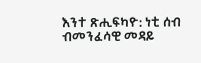እንተ ጽሒፍካዮ: ነቲ ሰብ ብመንፈሳዊ መዳይ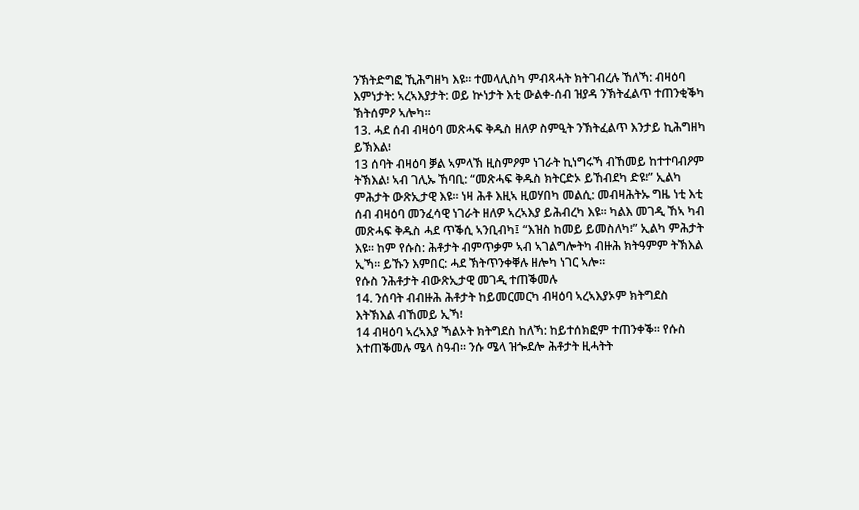ንኽትድግፎ ኺሕግዘካ እዩ። ተመላሊስካ ምብጻሓት ክትገብረሉ ኸለኻ: ብዛዕባ እምነታት: ኣረኣእያታት: ወይ ኵነታት እቲ ውልቀ-ሰብ ዝያዳ ንኽትፈልጥ ተጠንቂቕካ ኽትሰምዖ ኣሎካ።
13. ሓደ ሰብ ብዛዕባ መጽሓፍ ቅዱስ ዘለዎ ስምዒት ንኽትፈልጥ እንታይ ኪሕግዘካ ይኽእል፧
13 ሰባት ብዛዕባ ቓል ኣምላኽ ዚስምዖም ነገራት ኪነግሩኻ ብኸመይ ከተተባብዖም ትኽእል፧ ኣብ ገሊኡ ኸባቢ: “መጽሓፍ ቅዱስ ክትርድኦ ይኸብደካ ድዩ፧” ኢልካ ምሕታት ውጽኢታዊ እዩ። ነዛ ሕቶ እዚኣ ዚወሃበካ መልሲ: መብዛሕትኡ ግዜ ነቲ እቲ ሰብ ብዛዕባ መንፈሳዊ ነገራት ዘለዎ ኣረኣእያ ይሕብረካ እዩ። ካልእ መገዲ ኸኣ ካብ መጽሓፍ ቅዱስ ሓደ ጥቕሲ ኣንቢብካ፤ “እዝስ ከመይ ይመስለካ፧” ኢልካ ምሕታት እዩ። ከም የሱስ: ሕቶታት ብምጥቃም ኣብ ኣገልግሎትካ ብዙሕ ክትዓምም ትኽእል ኢኻ። ይኹን እምበር: ሓደ ኽትጥንቀቐሉ ዘሎካ ነገር ኣሎ።
የሱስ ንሕቶታት ብውጽኢታዊ መገዲ ተጠቕመሉ
14. ንሰባት ብብዙሕ ሕቶታት ከይመርመርካ ብዛዕባ ኣረኣእያኦም ክትግደስ እትኽእል ብኸመይ ኢኻ፧
14 ብዛዕባ ኣረኣእያ ኻልኦት ክትግደስ ከለኻ: ከይተሰክፎም ተጠንቀቕ። የሱስ እተጠቕመሉ ሜላ ስዓብ። ንሱ ሜላ ዝጐደሎ ሕቶታት ዚሓትት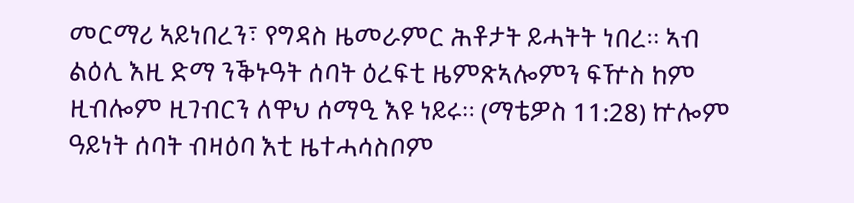መርማሪ ኣይነበረን፣ የግዳስ ዜመራምር ሕቶታት ይሓትት ነበረ። ኣብ ልዕሊ እዚ ድማ ንቕኑዓት ሰባት ዕረፍቲ ዜምጽኣሎምን ፍዅስ ከም ዚብሎም ዚገብርን ለዋህ ሰማዒ እዩ ነይሩ። (ማቴዎስ 11:28) ኵሎም ዓይነት ሰባት ብዛዕባ እቲ ዜተሓሳስቦም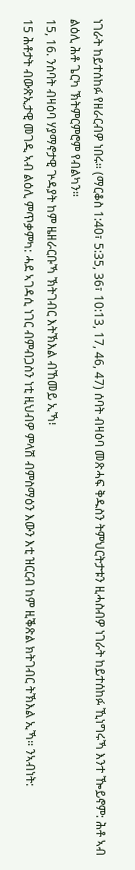ነገራት ከይተሰከፉ የዘራርብዎ ነበሩ። (ማርቆስ 1:40፣ 5:35, 36፣ 10:13, 17, 46, 47) ሰባት ብዛዕባ መጽሓፍ ቅዱስን ትምህርትታቱን ዚሓስብዎ ነገራት ከይተሰከፉ ኺነግሩኻ እንተ ዀይኖም: ሕቶ ኣብ ልዕሊ ሕቶ ጌርካ ኽትምርምሮም የብልካን።
15, 16. ንሰባት ብዛዕባ ሃያማኖታዊ ጕዳያት ከም ዜዘራርቡኻ ኽትገብር እትኽእል ብኸመይ ኢኻ፧
15 ሕቶታት ብውጽኢታዊ መገዲ ኣብ ልዕሊ ምጥቃምካ: ሓደ ኣገዳሲ ነገር ብምብጋስን ነቲ ዚህብዎ ምላሽ ብምስማዕን እውን እቲ ዝርርብ ከም ዚቕጽል ክትገብር ትኽእል ኢኻ። ንኣብነት: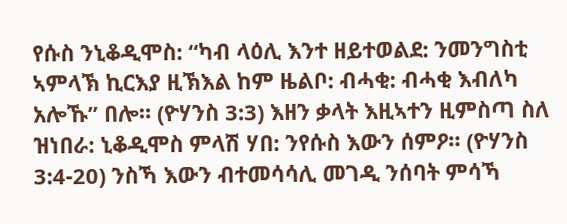የሱስ ንኒቆዲሞስ: “ካብ ላዕሊ እንተ ዘይተወልደ: ንመንግስቲ ኣምላኽ ኪርእያ ዚኽእል ከም ዜልቦ: ብሓቂ: ብሓቂ እብለካ አሎኹ” በሎ። (ዮሃንስ 3:3) እዘን ቃላት እዚኣተን ዚምስጣ ስለ ዝነበራ: ኒቆዲሞስ ምላሽ ሃበ: ንየሱስ እውን ሰምዖ። (ዮሃንስ 3:4-20) ንስኻ እውን ብተመሳሳሊ መገዲ ንሰባት ምሳኻ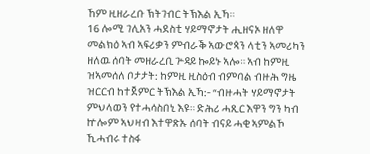ኸም ዚዘራረቡ ኽትገብር ትኽእል ኢኻ።
16 ሎሚ ገሊአን ሓደስቲ ሃይማኖታት ሒዘናኦ ዘለዋ መልክዕ ኣብ ኣፍሪቃን ምብራቕ ኣውሮጳን ላቲን ኣመሪካን ዘለዉ ሰባት መዘራረቢ ጕዳይ ኰይኑ ኣሎ። ኣብ ከምዚ ዝኣመሰለ ቦታታት: ከምዚ ዚስዕብ ብምባል ብዙሕ ግዜ ዝርርብ ከተጀምር ትኽእል ኢኻ:- “ብዙሓት ሃይማኖታት ምህላወን የተሓሳስበኒ እዩ። ድሕሪ ሓጺር እዋን ግን ካብ ኵሎም ኣህዛብ እተዋጽኡ ሰባት ብናይ ሓቂ ኣምልኾ ኺሓብሩ ተስፋ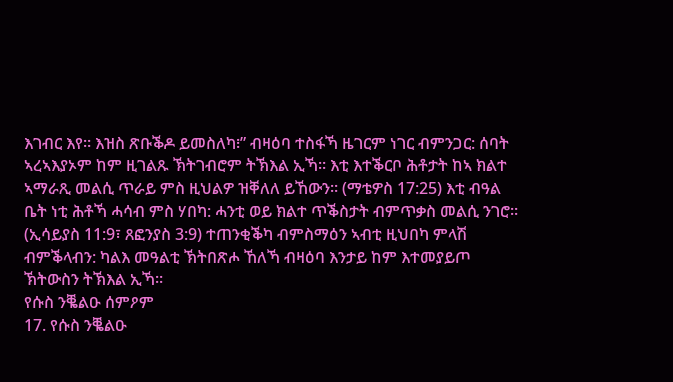እገብር እየ። እዝስ ጽቡቕዶ ይመስለካ፧” ብዛዕባ ተስፋኻ ዜገርም ነገር ብምንጋር: ሰባት ኣረኣእያኦም ከም ዚገልጹ ኽትገብሮም ትኽእል ኢኻ። እቲ እተቕርቦ ሕቶታት ከኣ ክልተ ኣማራጺ መልሲ ጥራይ ምስ ዚህልዎ ዝቐለለ ይኸውን። (ማቴዎስ 17:25) እቲ ብዓል ቤት ነቲ ሕቶኻ ሓሳብ ምስ ሃበካ: ሓንቲ ወይ ክልተ ጥቕስታት ብምጥቃስ መልሲ ንገሮ። (ኢሳይያስ 11:9፣ ጸፎንያስ 3:9) ተጠንቂቕካ ብምስማዕን ኣብቲ ዚህበካ ምላሽ ብምቕላብን: ካልእ መዓልቲ ኽትበጽሖ ኸለኻ ብዛዕባ እንታይ ከም እተመያይጦ ኽትውስን ትኽእል ኢኻ።
የሱስ ንቘልዑ ሰምዖም
17. የሱስ ንቘልዑ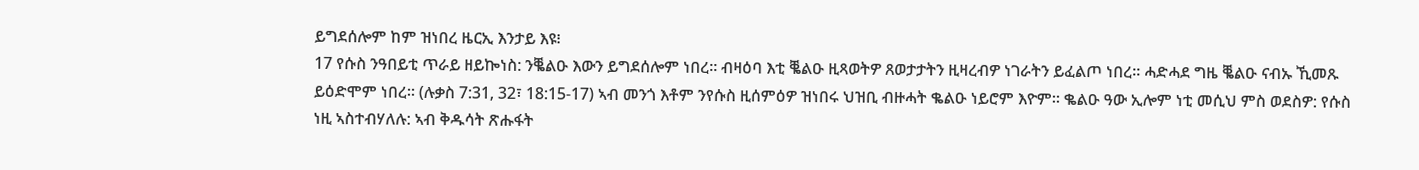ይግደሰሎም ከም ዝነበረ ዜርኢ እንታይ እዩ፧
17 የሱስ ንዓበይቲ ጥራይ ዘይኰነስ: ንቘልዑ እውን ይግደሰሎም ነበረ። ብዛዕባ እቲ ቘልዑ ዚጻወትዎ ጸወታታትን ዚዛረብዎ ነገራትን ይፈልጦ ነበረ። ሓድሓደ ግዜ ቘልዑ ናብኡ ኺመጹ ይዕድሞም ነበረ። (ሉቃስ 7:31, 32፣ 18:15-17) ኣብ መንጎ እቶም ንየሱስ ዚሰምዕዎ ዝነበሩ ህዝቢ ብዙሓት ቈልዑ ነይሮም እዮም። ቈልዑ ዓው ኢሎም ነቲ መሲህ ምስ ወደስዎ: የሱስ ነዚ ኣስተብሃለሉ: ኣብ ቅዱሳት ጽሑፋት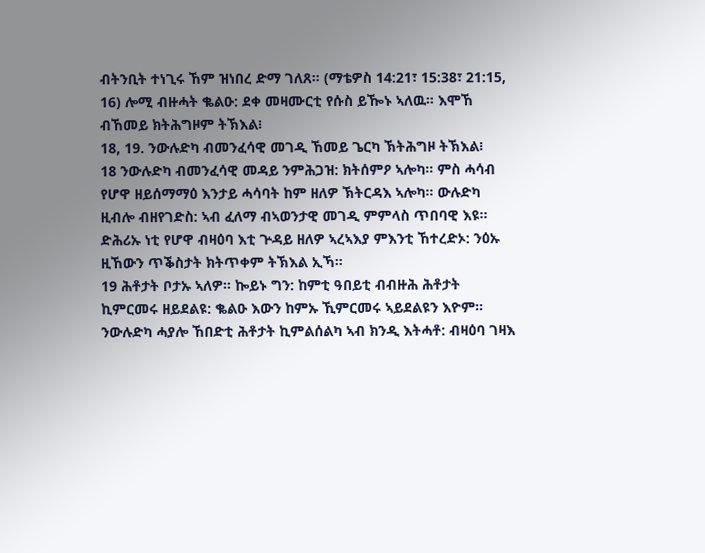ብትንቢት ተነጊሩ ኸም ዝነበረ ድማ ገለጸ። (ማቴዎስ 14:21፣ 15:38፣ 21:15, 16) ሎሚ ብዙሓት ቈልዑ: ደቀ መዛሙርቲ የሱስ ይዀኑ ኣለዉ። እሞኸ ብኸመይ ክትሕግዞም ትኽእል፧
18, 19. ንውሉድካ ብመንፈሳዊ መገዲ ኸመይ ጌርካ ኽትሕግዞ ትኽእል፧
18 ንውሉድካ ብመንፈሳዊ መዳይ ንምሕጋዝ: ክትሰምዖ ኣሎካ። ምስ ሓሳብ የሆዋ ዘይሰማማዕ እንታይ ሓሳባት ከም ዘለዎ ኽትርዳእ ኣሎካ። ውሉድካ ዚብሎ ብዘየገድስ: ኣብ ፈለማ ብኣወንታዊ መገዲ ምምላስ ጥበባዊ እዩ። ድሕሪኡ ነቲ የሆዋ ብዛዕባ እቲ ጕዳይ ዘለዎ ኣረኣእያ ምእንቲ ኸተረድኦ: ንዕኡ ዚኸውን ጥቕስታት ክትጥቀም ትኽእል ኢኻ።
19 ሕቶታት ቦታኡ ኣለዎ። ኰይኑ ግን: ከምቲ ዓበይቲ ብብዙሕ ሕቶታት ኪምርመሩ ዘይደልዩ: ቈልዑ እውን ከምኡ ኺምርመሩ ኣይደልዩን እዮም። ንውሉድካ ሓያሎ ኸበድቲ ሕቶታት ኪምልሰልካ ኣብ ክንዲ እትሓቶ: ብዛዕባ ገዛእ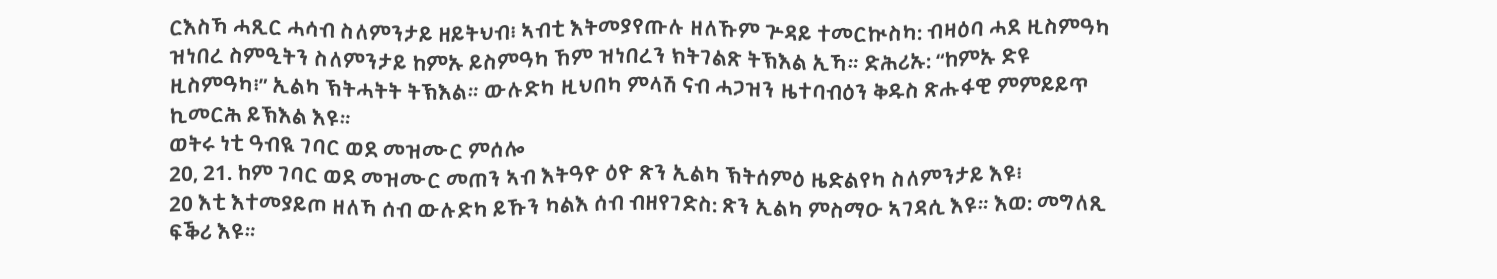ርእስኻ ሓጺር ሓሳብ ስለምንታይ ዘይትህብ፧ ኣብቲ እትመያየጡሉ ዘለኹም ጕዳይ ተመርኲስካ: ብዛዕባ ሓደ ዚስምዓካ ዝነበረ ስምዒትን ስለምንታይ ከምኡ ይስምዓካ ኸም ዝነበረን ክትገልጽ ትኽእል ኢኻ። ድሕሪኡ: “ከምኡ ድዩ ዚስምዓካ፧” ኢልካ ኽትሓትት ትኽእል። ውሉድካ ዚህበካ ምላሽ ናብ ሓጋዝን ዜተባብዕን ቅዱስ ጽሑፋዊ ምምይይጥ ኪመርሕ ይኽእል እዩ።
ወትሩ ነቲ ዓብዪ ገባር ወደ መዝሙር ምሰሎ
20, 21. ከም ገባር ወደ መዝሙር መጠን ኣብ እትዓዮ ዕዮ ጽን ኢልካ ኽትሰምዕ ዜድልየካ ስለምንታይ እዩ፧
20 እቲ እተመያይጦ ዘለኻ ሰብ ውሉድካ ይኹን ካልእ ሰብ ብዘየገድስ: ጽን ኢልካ ምስማዑ ኣገዳሲ እዩ። እወ: መግለጺ ፍቕሪ እዩ።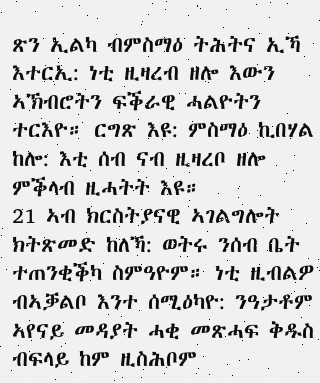ጽን ኢልካ ብምስማዕ ትሕትና ኢኻ እተርኢ: ነቲ ዚዛረብ ዘሎ እውን ኣኽብሮትን ፍቕራዊ ሓልዮትን ተርእዮ። ርግጽ እዩ: ምስማዕ ኪበሃል ከሎ: እቲ ሰብ ናብ ዚዛረቦ ዘሎ ምቕላብ ዚሓትት እዩ።
21 ኣብ ክርስትያናዊ ኣገልግሎት ክትጽመድ ከለኻ: ወትሩ ንሰብ ቤት ተጠንቂቕካ ስምዓዮም። ነቲ ዚብልዎ ብኣቓልቦ እንተ ሰሚዕካዮ: ንዓታቶም ኣየናይ መዳያት ሓቂ መጽሓፍ ቅዱስ ብፍላይ ከም ዚስሕቦም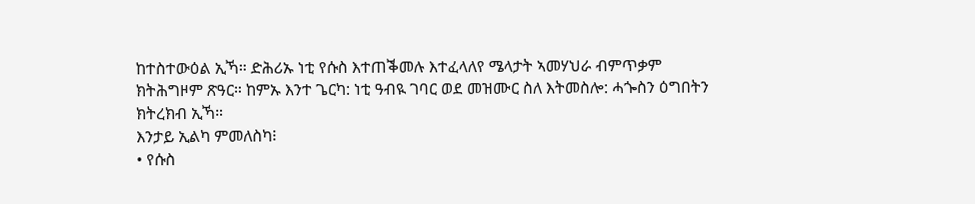ከተስተውዕል ኢኻ። ድሕሪኡ ነቲ የሱስ እተጠቕመሉ እተፈላለየ ሜላታት ኣመሃህራ ብምጥቃም ክትሕግዞም ጽዓር። ከምኡ እንተ ጌርካ: ነቲ ዓብዪ ገባር ወደ መዝሙር ስለ እትመስሎ: ሓጐስን ዕግበትን ክትረክብ ኢኻ።
እንታይ ኢልካ ምመለስካ፧
• የሱስ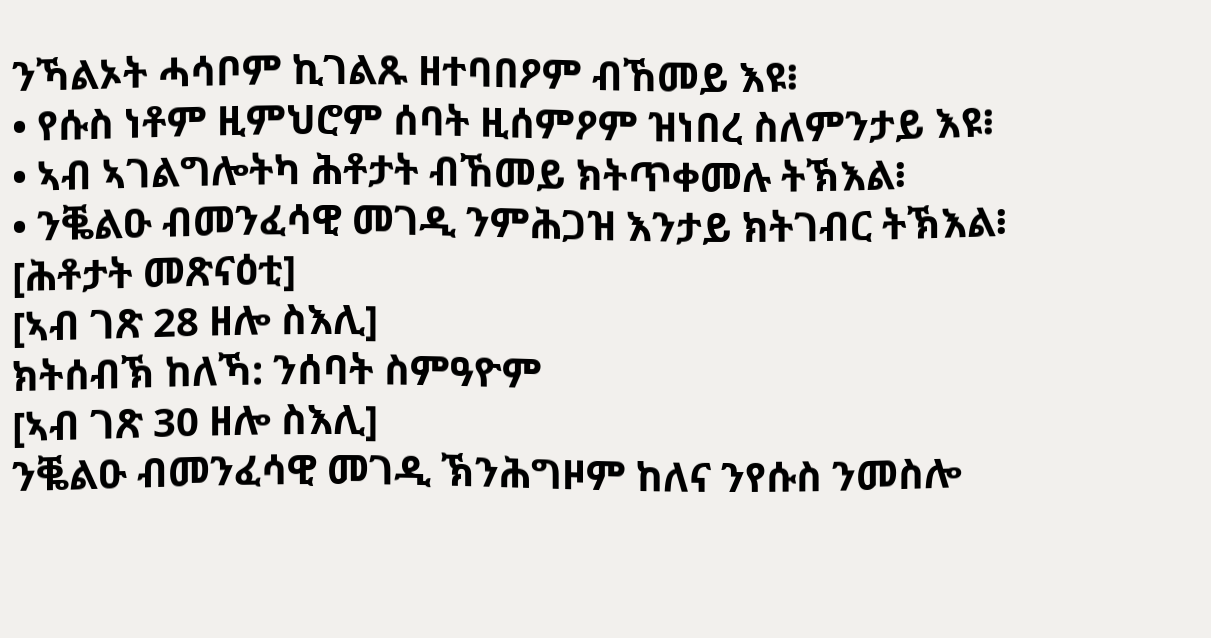ንኻልኦት ሓሳቦም ኪገልጹ ዘተባበዖም ብኸመይ እዩ፧
• የሱስ ነቶም ዚምህሮም ሰባት ዚሰምዖም ዝነበረ ስለምንታይ እዩ፧
• ኣብ ኣገልግሎትካ ሕቶታት ብኸመይ ክትጥቀመሉ ትኽእል፧
• ንቘልዑ ብመንፈሳዊ መገዲ ንምሕጋዝ እንታይ ክትገብር ትኽእል፧
[ሕቶታት መጽናዕቲ]
[ኣብ ገጽ 28 ዘሎ ስእሊ]
ክትሰብኽ ከለኻ: ንሰባት ስምዓዮም
[ኣብ ገጽ 30 ዘሎ ስእሊ]
ንቘልዑ ብመንፈሳዊ መገዲ ኽንሕግዞም ከለና ንየሱስ ንመስሎ